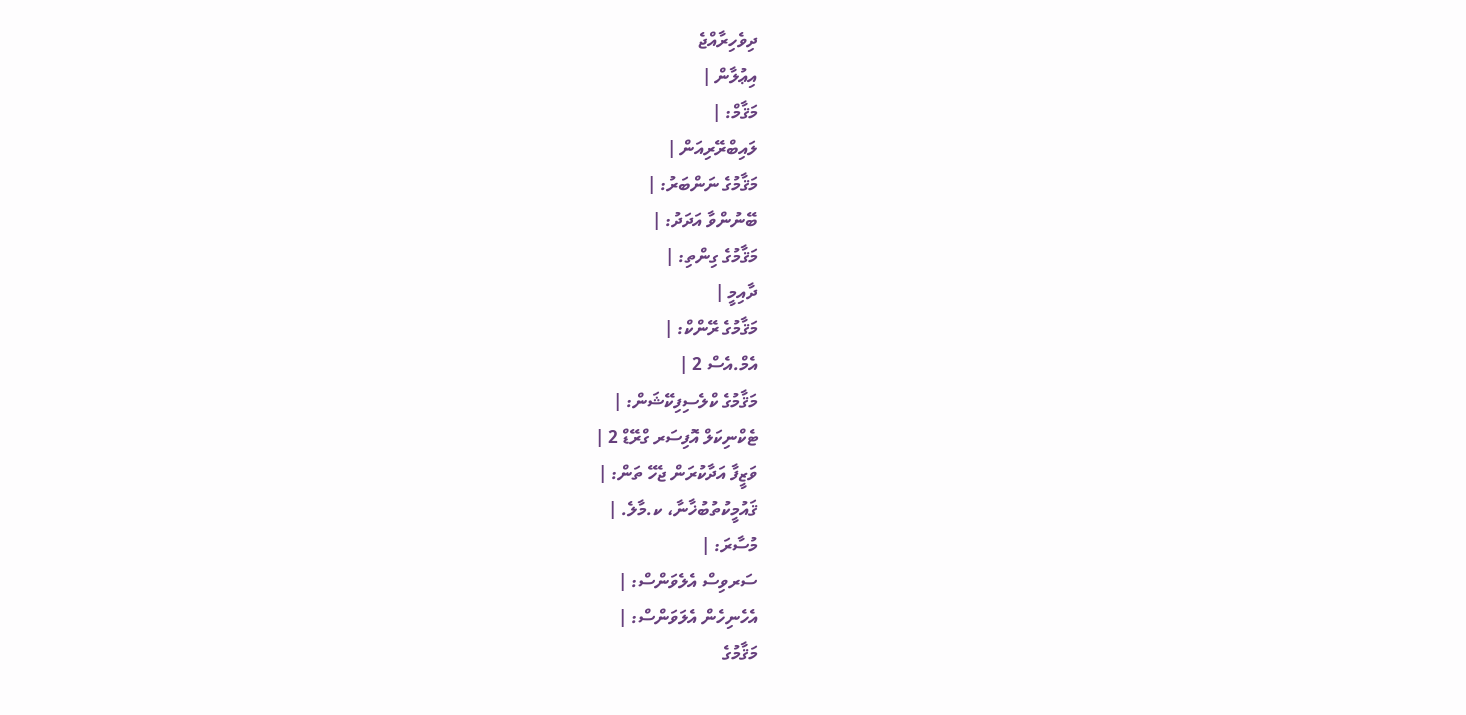ދިވެހިރާއްޖެ
އިޢުލާން |
މަޤާމް: |
ލައިބްރޭރިއަން |
މަޤާމުގެ ނަންބަރު: |
ބޭނުންވާ އަދަދު: |
މަޤާމުގެ ގިންތި: |
ދާއިމީ |
މަޤާމުގެ ރޭންކް: |
އެމް.އެސް 2 |
މަޤާމުގެ ކްލެސިފިކޭޝަން: |
ޓެކްނިކަލް އޮފިސަރ ގްރޭޑް 2 |
ވަޒީފާ އަދާކުރަން ޖެހޭ ތަން: |
ޤައުމީކުތުބުޚާނާ، ކ.މާލެ. |
މުސާރަ: |
ސަރވިސް އެލެވަންސް: |
އެހެނިހެން އެލަވަންސް: |
މަޤާމުގެ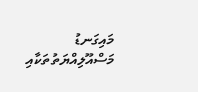މައިގަނޑު މަސްއޫލިއްޔަތުތަކާއި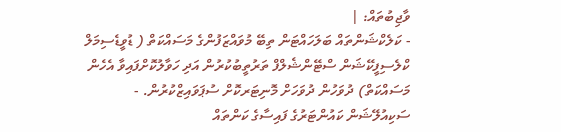ވާޖިބުތައް: |
- ކަލެކްޝަންތައް ބަލަހައްޓަން ތިބޭ މުވައްޒަފުންގެ މަސައްކަތް ( ޑުވީޑެސިމަލް ކްލެސިފީކޭޝަން ސްޓޭންޝެލްފް ތަރުތީބުކުރުން އަދި ހަވާލުކޮށްފައިވާ އެހެން މަސައްކަތް) ދުވަހުން ދުވަހަށް މޮނިޓަރކޮށް ސުޕަވައިޒްކުރުން. - ސަކިއުލޭޝަން ކައުންޓަރުގެ ފައިސާގެ ކަންތައް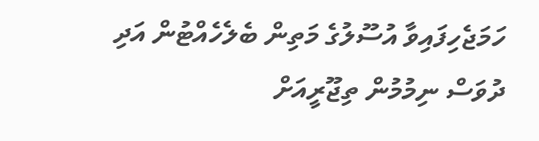ހަމަޖެހިފައިވާ އުސޫލުގެ މަތިން ބެލެހެއްޓުން އަދި ދުވަސް ނިމުމުން ތިޖޫރީއަށް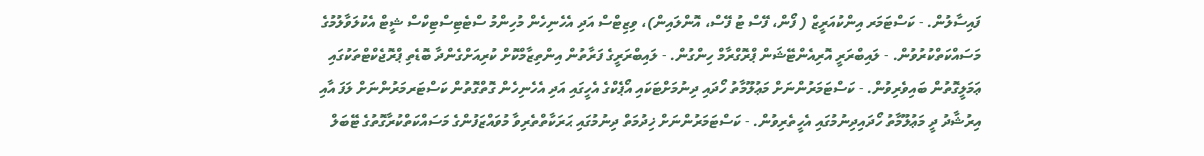ފައިސާލުން. - ކަސްޓަމަރ އިންކުއަރީޒް ( ފޯން، ފޭސް ޓު ފޭސް، އޮންލައިން)، ވިޒިޓްސް އަދި އެހެނިހެން މުހިންމު ސްޓެޓިސްޓިކްސް ޝީޓް އެކުލަވާލުމުގެ މަސައްކަތްކުރުވުން. - ލައިބްރަރީ އޮރިއެންޓޭޝަން ޕްރޮގްރާމް ހިންގުން. - ލައިބްރަރީގެ ފަރާތުން އިންތިޒާމްކޮށް ކުރިއަށްގެންދާ ބޮޑެތި ޕްރޮޖެކްޓްތަކުގައި ޢަމަލީގޮތުން ބައިވެރިވުން. - ކަސްޓަމަރުންނަށް މަޢުލޫމާތު ހޯދައި ދިނުމަށްޓަކައި އޯޕެކްގެ އެހީގައި އަދި އެހެނިހެން ގޮތްގޮތުން ކަސްޓަރމަރުންނަށް ލަފަ އާއި އިރުޝާދު ދީ މަޢުލޫމާތު ހޯދައިދިނުމުގައި އެހީތެރިވުން. - ކަސްޓަމަރުންނަށް ޚިދުމަތް ދިނުމުގައި ޙަރަކާތްތެރިވާ މުވައްޒަފުންގެ މަސައްކަތްކުރާގޮތުގެ ޓޭބަލް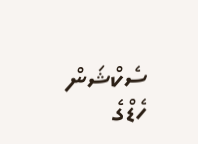ސެކްޝަން ހެޑްގެ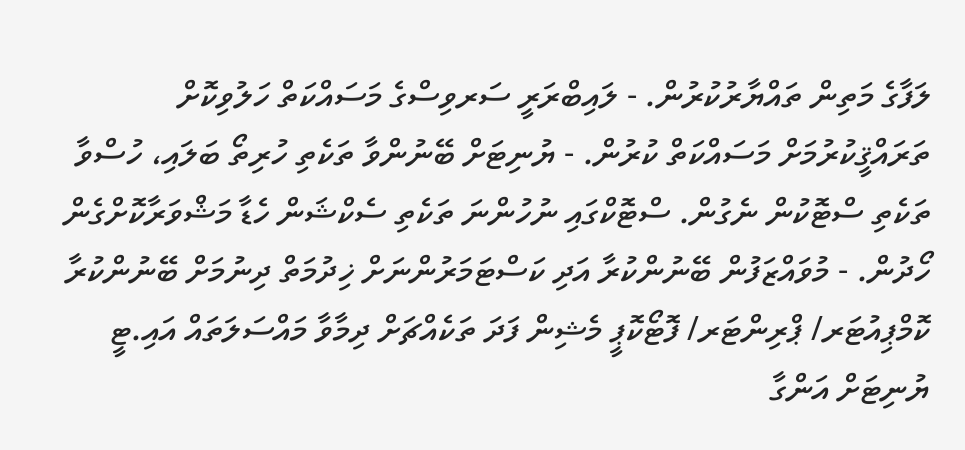ލަފާގެ މަތިން ތައްޔާރުކުރުން. - ލައިބްރަރީ ސަރވިސްގެ މަސައްކަތް ހަލުވިކޮށް ތަރައްޤީކުރުމަށް މަސައްކަތް ކުރުން. - ޔުނިޓަށް ބޭނުންވާ ތަކެތި ހުރިތޯ ބަލައި، ހުސްވާ ތަކެތި ސްޓޮކުން ނެގުން. ސްޓޮކްގައި ނުހުންނަ ތަކެތި ސެކްޝަން ހެޑާ މަޝްވަރާކޮށްގެން ހޯދުން. - މުވައްޒަފުން ބޭނުންކުރާ އަދި ކަސްޓަމަރުންނަށް ޚިދުމަތް ދިނުމަށް ބޭނުންކުރާ ކޮމްޕިއުޓަރ/ ޕްރިންޓަރ/ ފޮޓޯކޮޕީ މެޝިން ފަދަ ތަކެއްޗަށް ދިމާވާ މައްސަލަތައް އައި.ޓީ ޔުނިޓަށް އަންގާ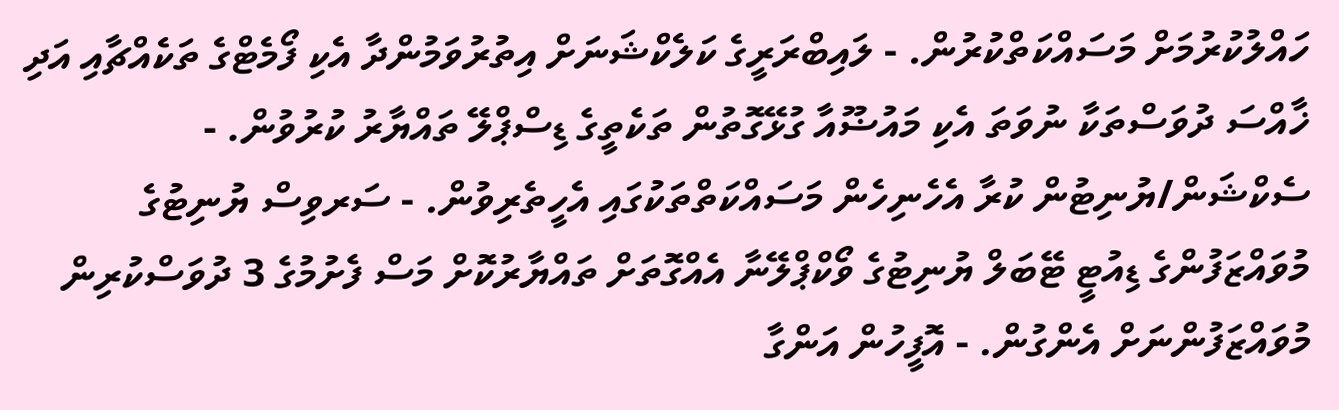ހައްލުކުރުމަށް މަސައްކަތްކުރުން. - ލައިބްރަރީގެ ކަލެކްޝަނަށް އިތުރުވަމުންދާ އެކި ފޯމެޓްގެ ތަކެއްޗާއި އަދި ޚާއްސަ ދުވަސްތަކާ ނުވަތަ އެކި މައުޟޫއާ ގުޅޭގޮތުން ތަކެތީގެ ޑިސްޕްލޭ ތައްޔާރު ކުރުވުން. - ސެކްޝަން/ޔުނިޓުން ކުރާ އެހެނިހެން މަސައްކަތްތަކުގައި އެހީތެރިވުން. - ސަރވިސް ޔުނިޓުގެ މުވައްޒަފުންގެ ޑިއުޓީ ޓޭބަލް ޔުނިޓުގެ ވޯކްޕްލޭނާ އެއްގޮތަށް ތައްޔާރުކޮށް މަސް ފެށުމުގެ 3 ދުވަސްކުރިން މުވައްޒަފުންނަށް އެންގުން. - އޮފީހުން އަންގާ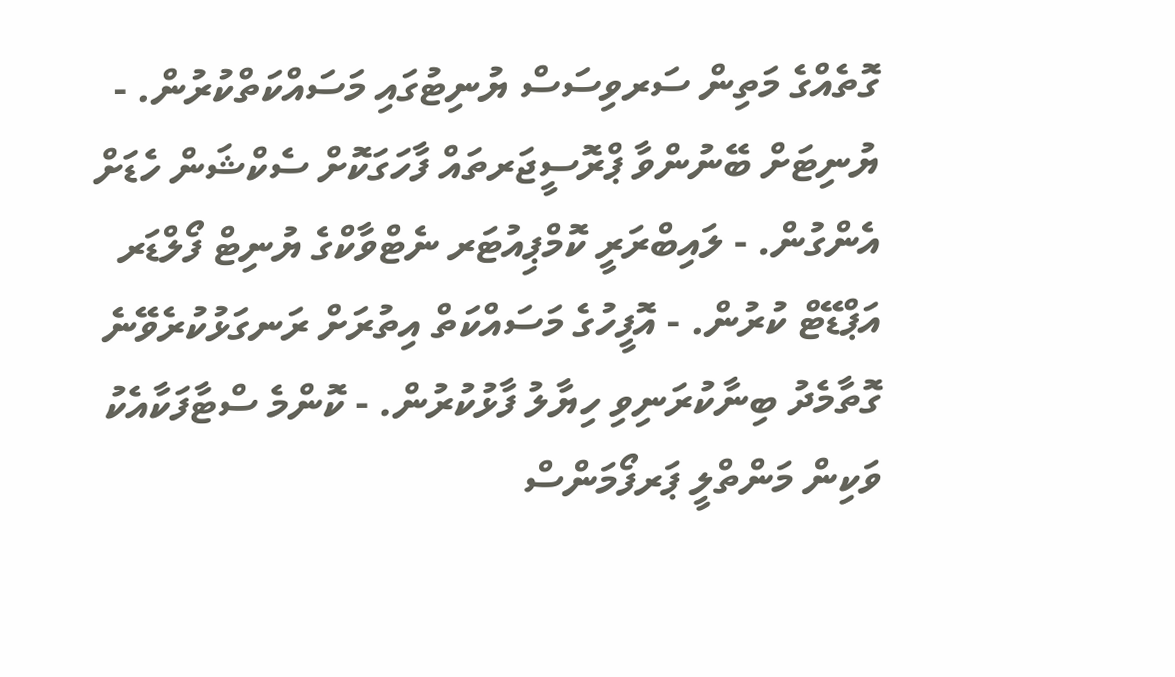ގޮތެއްގެ މަތިން ސަރވިސަސް ޔުނިޓުގައި މަސައްކަތްކުރުން. - ޔުނިޓަށް ބޭނުންވާ ޕްރޮސީޖަރތައް ފާހަގަކޮށް ސެކްޝަން ހެޑަށް އެންގުން. - ލައިބްރަރީ ކޮމްޕިއުޓަރ ނެޓްވާކްގެ ޔުނިޓް ފޯލްޑަރ އަޕްޑޭޓް ކުރުން. - އޮފީހުގެ މަސައްކަތް އިތުރަށް ރަނގަޅުކުރެވޭނެ ގޮތާމެދު ބިނާކުރަނިވި ހިޔާލު ފާޅުކުރުން. - ކޮންމެ ސްޓާފަކާއެކު ވަކިން މަންތްލީ ޕަރފޯމަންސް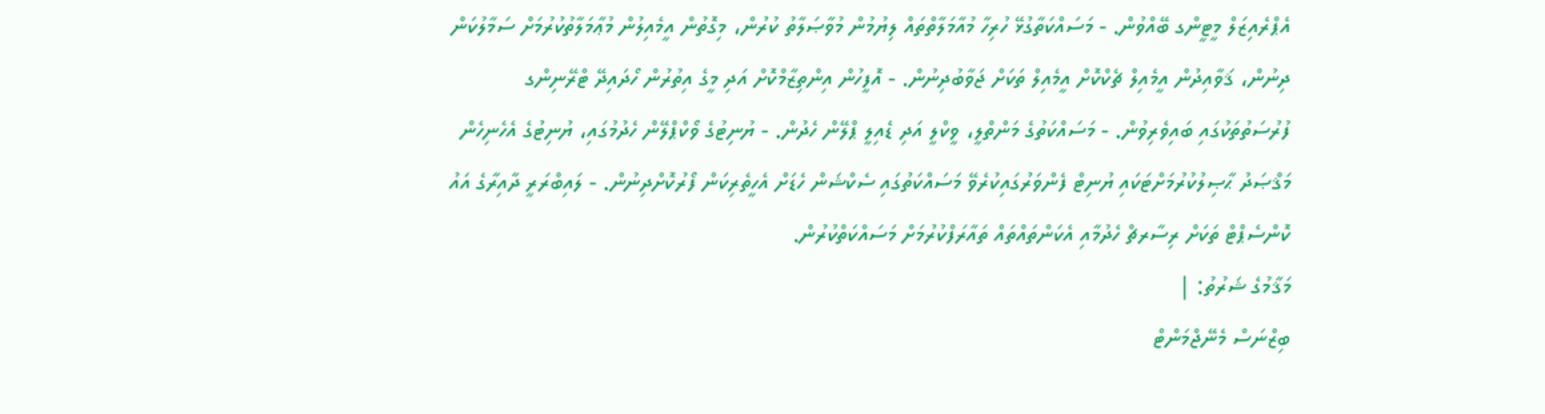އެޕްރެއިޒަލް މީޓީންގ ބޭއްވުން. - މަސައްކަތާގުޅޭ ހުރިހާ މުއާމަލާތްތައް ލިޔުމުން މުވާޞަލާތު ކުރުން، މިގޮތުން އީމެއިލުން މުޢާމަލާތުކުރުމަށް ސަމާލުކަން ދިނުން، ޤަވާއިދުން އީމެއިލް ޗެކްކޮށް އީމެއިލް ތަކަށް ޖަވާބުދިނުން. - އޮފީހުން އިންތިޒާމްކޮށް އަދި މީގެ އިތުރުން ހޯދައިދޭ ޓްރޭނިންގ ފުރުސަތުތަކުގައި ބައިވެރިވުން. - މަސައްކަތުގެ މަންތްލީ، ވީކްލީ އަދި ޑެއިލީ ޕްލޭން ހެދުން. - ޔުނިޓުގެ ވޯކްޕްލޭން ހެދުމުގައި، ޔުނިޓުގެ އެހެނިހެން މަޤްޞަދު ޙާޞިލުކުރުމަށްޓަކައި ޔުނިޓް ފެންވަރުގައިކުރެވޭ މަސައްކަތުގައި ސެކްޝަން ހެޑަށް އެހީތެރިކަން ފޯރުކޮށްދިނުން. - ލައިބްރަރީ ދާއިރާގެ އައު ކޮންސެޕްޓް ތަކަށް ރިސާރޗް ހެދުމާއި އެކަންތައްތައް ތައާރަފްކުރުމަށް މަސައްކަތްކުރުން.
މަޤާމުގެ ޝަރުތު: |
ބިޒްނަސް މެނޭޖްމަންޓް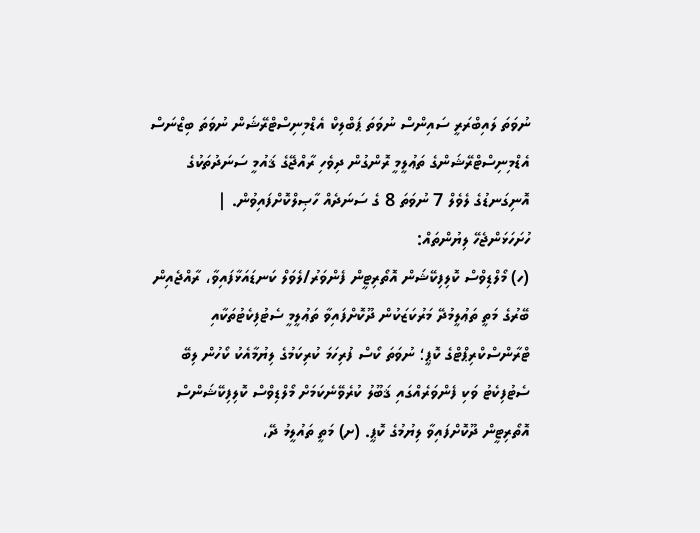ނުވަތަ ލައިބްރަރީ ސައިންސް ނުވަތަ ޕަބްލިކް އެޑްމިނިސްޓްރޭޝަން ނުވަތަ ބިޒްނަސް އެޑްމިނިސްޓްރޭޝަންގެ ތަޢުލީމީ ރޮންގުން ދިވެހި ރާއްޖޭގެ ޤައުމީ ސަނަދުތަކުގެ އޮނިގަނޑުގެ ލެވެލް 7 ނުވަތަ 8 ގެ ސަނަދެއް ހާޞިލްކޮށްފައިވުން. |
ހުށަހަޅަންޖެހޭ ލިޔުންތައް:
(ހ) މޯލްޑިވްސް ކޮލިފިކޭޝަން އޮތޯރިޓީން ފެންވަރު/ލެވަލް ކަނޑައަޅާފައިވާ، ރާއްޖެއިން ބޭރުގެ މަތީ ތަޢުލީމުދޭ މަރުކަޒަކުން ދޫކޮށްފައިވާ ތަޢުލީމީ ސެޓުފިކެޓުތަކާއި ޓްރާންސްކްރިޕްޓްގެ ކޮޕީ؛ ނުވަތަ ކޯސް ފުރިހަމަ ކުރިކަމުގެ ލިޔުމާއެކު ކޯހުން ލިބޭ ސެޓުފިކެޓު ވަކި ފެންވަރެއްގައި ޤަބޫލު ކުރެވޭނެކަމަށް މޯލްޑިވްސް ކޮލިފިކޭޝަންސް އޮތޯރިޓީން ދޫކޮށްފައިވާ ލިޔުމުގެ ކޮޕީ. (ށ) މަތީ ތައުލީމު ދޭ،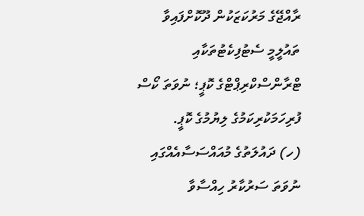ރާއްޖޭގެ މަރުކަޒަކުން ދޫކޮށްފައިވާ ތައުލީމީ ސެޓުފިކެޓުތަކާއި ޓްރާންސްކްރިޕްޓްގެ ކޮޕީ؛ ނުވަތަ ކޯސް ފުރިހަމަކުރިކަމުގެ ލިޔުމުގެ ކޮޕީ.
(ހ) ދައުލަތުގެ މުއައްސަސާއެއްގައި ނުވަތަ ސަރުކާރު ހިއްސާވާ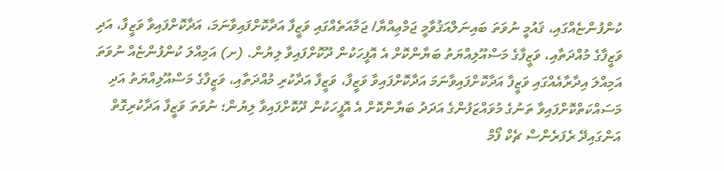ކުންފުންޏެއްގައި، ޤައުމީ ނުވަތަ ބައިނަލްއަޤުވާމީ ޖަމްޢިއްޔާ/ ޖަމާއަތެއްގައި ވަޒީފާ އަދާކޮށްފައިވާނަމަ، އަދާކޮށްފައިވާ ވަޒީފާ، އަދި ވަޒީފާގެ މުއްދަތާއި، ވަޒީފާގެ މަސްއޫލިއްޔަތު ބަޔާންކޮށް އެ އޮފީހަކުން ދޫކޮށްފައިވާ ލިޔުން. (ށ) އަމިއްލަ ކުންފުންޏެއް ނުވަތަ އަމިއްލަ އިދާރާއެއްގައި ވަޒީފާ އަދާކޮށްފައިވާނަމަ އަދާކޮށްފައިވާ ވަޒީފާ، ވަޒީފާ އަދާކުރި މުއްދަތާއި، ވަޒީފާގެ މަސްއޫލިއްޔަތު އަދި މަސައްކަތްކޮށްފައިވާ ތަނުގެ މުވައްޒަފުންގެ އަދަދު ބަޔާންކޮށް އެ އޮފީހަކުން ދޫކޮށްފައިވާ ލިޔުން؛ ނުވަތަ ވަޒީފާ އަދާކުރިގޮތް އަންގައިދޭ ރެފަރެންސް ޗެކް ފޯމް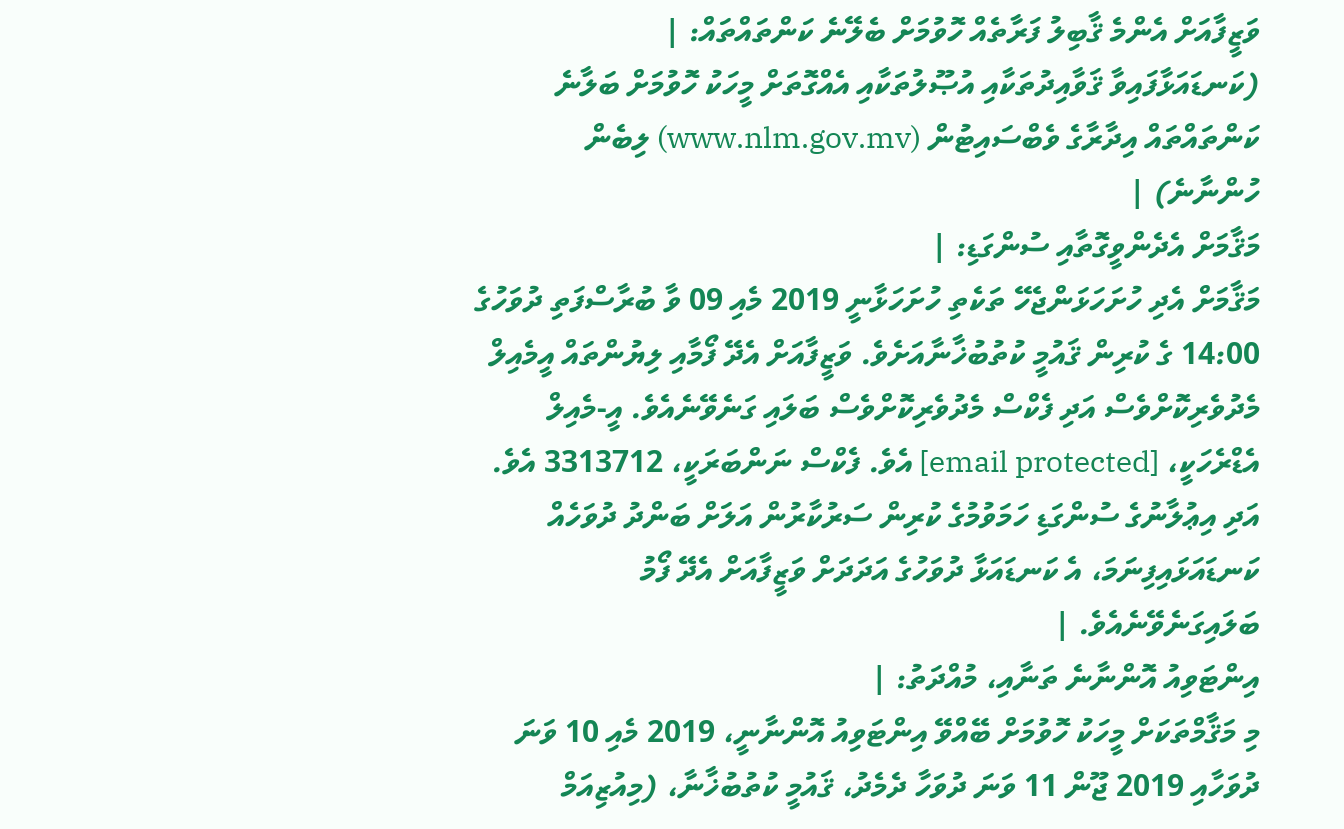ވަޒީފާއަށް އެންމެ ޤާބިލު ފަރާތެއް ހޮވުމަށް ބެލޭނެ ކަންތައްތައް: |
(ކަނޑައަޅާފައިވާ ޤަވާއިދުތަކާއި އުޞޫލުތަކާއި އެއްގޮތަށް މީހަކު ހޮވުމަށް ބަލާނެ ކަންތައްތައް އިދާރާގެ ވެބްސައިޓުން (www.nlm.gov.mv) ލިބެން ހުންނާނެ) |
މަޤާމަށް އެދެންވީގޮތާއި ސުންގަޑި: |
މަޤާމަށް އެދި ހުށަހަޅަންޖެހޭ ތަކެތި ހުށަހަޅާނީ 2019 މެއި 09 ވާ ބުރާސްފަތި ދުވަހުގެ 14:00 ގެ ކުރިން ޤައުމީ ކުތުބުޚާނާއަށެވެ. ވަޒީފާއަށް އެދޭ ފޯމާއި ލިޔުންތައް އީމެއިލް މެދުވެރިކޮށްވެސް އަދި ފެކްސް މެދުވެރިކޮށްވެސް ބަލައި ގަނެވޭނެއެވެ. އީ-މެއިލް އެޑްރެހަކީ، [email protected] އެވެ. ފެކްސް ނަންބަރަކީ، 3313712 އެވެ. އަދި އިޢުލާނުގެ ސުންގަޑި ހަމަވުމުގެ ކުރިން ސަރުކާރުން އަލަށް ބަންދު ދުވަހެއް ކަނޑައަޅައިފިނަމަ، އެ ކަނޑައަޅާ ދުވަހުގެ އަދަދަށް ވަޒީފާއަށް އެދޭ ފޯމު ބަލައިގަނެވޭނެއެވެ. |
އިންޓަވިއު އޮންނާނެ ތަނާއި، މުއްދަތު: |
މި މަޤާމްތަކަށް މީހަކު ހޮވުމަށް ބޭއްވޭ އިންޓަވިއު އޮންނާނީ، 2019 މެއި 10 ވަނަ ދުވަހާއި 2019 ޖޫން 11 ވަނަ ދުވަހާ ދެމެދު، ޤައުމީ ކުތުބުޚާނާ، (މިއުޒިއަމް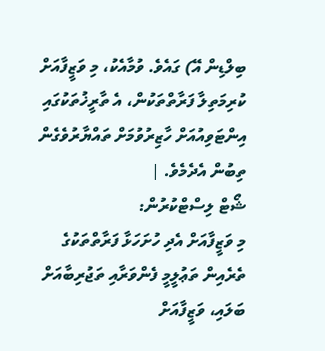ބިލްޑިން އޭ) ގައެވެ. ވުމާއެކު، މި ވަޒީފާއަށް ކުރިމަތިލާ ފަރާތްތަކުން، އެ ތާރީޚުތަކުގައި އިންޓަވިއުއަށް ހާޒިރުވުމަށް ތައްޔާރުވެގެން ތިބުން އެދެމެވެ. |
ޝޯޓް ލިސްޓްކުރުން:
މި ވަޒީފާއަށް އެދި ހުށަހަޅާ ފަރާތްތަކުގެ ތެރެއިން ތަޢުލީމީ ފެންވަރާއި ތަޖުރިބާއަށް ބަލައި، ވަޒީފާއަށް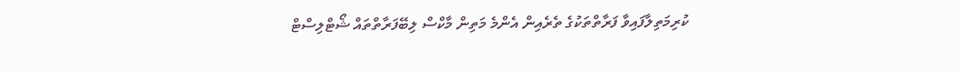ކުރިމަތިލާފައިވާ ފަރާތްތަކުގެ ތެރެއިން އެންމެ މަތިން މާކްސް ލިބޭފަރާތްތައް ޝޯޓްލިސްޓް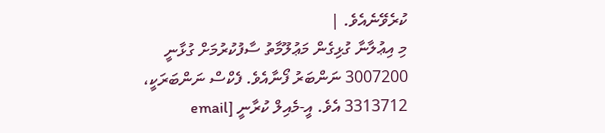ކުރެވޭނެއެވެ. |
މި އިޢުލާނާ ގުޅިގެން މަޢުލޫމާތު ސާފުކުރުމަށް ގުޅާނީ 3007200 ނަންބަރު ފޯނާއެވެ. ފެކްސް ނަންބަރަކީ، 3313712 އެވެ. އީ-މެއިލް ކުރާނީ [email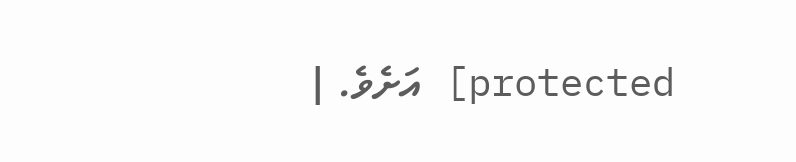protected] އަށެވެ. |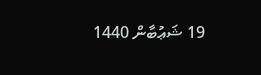19 ޝަޢުބާން 1440